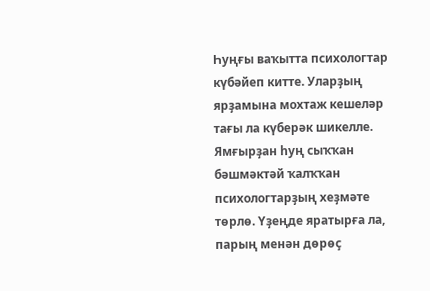Һуңғы ваҡытта психологтар күбәйеп китте. Уларҙың ярҙамына мохтаж кешеләр тағы ла күберәк шикелле. Ямғырҙан һуң сыҡҡан бәшмәктәй ҡалҡҡан психологтарҙың хеҙмәте төрлө. Үҙеңде яратырға ла, парың менән дөрөҫ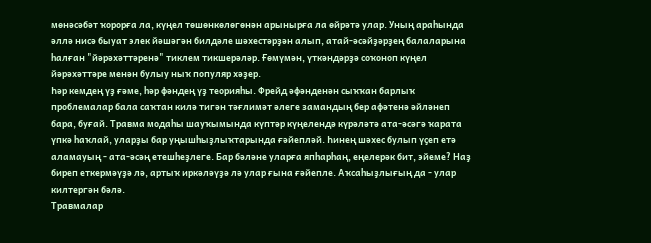мөнәсәбәт ҡорорға ла, күңел төшөнкөлөгөнән арынырға ла өйрәтә улар. Уның араһында әллә нисә быуат элек йәшәгән билдәле шәхестәрҙән алып, атай-әсәйҙәрҙең балаларына һалған "йәрәхәттәренә" тиклем тикшерәләр. Ғөмүмән, үткәндәрҙә соҡоноп күңел йәрәхәттәре менән булыу ныҡ популяр хәҙер.
Һәр кемдең үҙ ғәме, һәр фәндең үҙ теорияһы. Фрейд әфәнденән сыҡҡан барлыҡ проблемалар бала саҡтан килә тигән тәғлимәт әлеге замандың бер афәтенә әйләнеп бара, буғай. Травма модаһы шауҡымында күптәр күңелендә күрәләтә ата-әсәгә ҡарата үпкә һаҡлай, уларҙы бар уңышһыҙлыҡтарында ғәйепләй. Һинең шәхес булып үҫеп етә аламауың - ата-әсәң етешһеҙлеге. Бар бәләне уларға япһарһаң, еңелерәк бит, эйеме? Наҙ биреп еткермәүҙә лә, артыҡ иркәләүҙә лә улар ғына ғәйепле. Аҡсаһыҙлығың да - улар килтергән бәлә.
Травмалар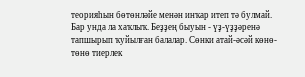теорияһын бөтөнләйе менән инҡар итеп тә булмай. Бар унда ла хаҡлыҡ. Беҙҙең быуын - үҙ-үҙҙәренә тапшырып ҡуйылған балалар. Сөнки атай-әсәй көнө-төнө тиерлек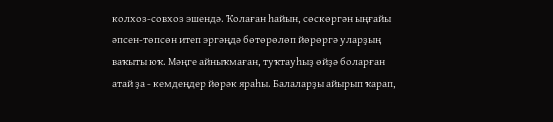колхоз-совхоз эшендә. Ҡолаған һайын, сөскөргән ыңғайы әпсен-төпсөн итеп эргәңдә бөтөрөлөп йөрөргә уларҙың ваҡыты юҡ. Мәңге айныҡмаған, туҡтауһыҙ өйҙә боларған атай ҙа - кемдеңдер йөрәк яраһы. Балаларҙы айырып ҡарап,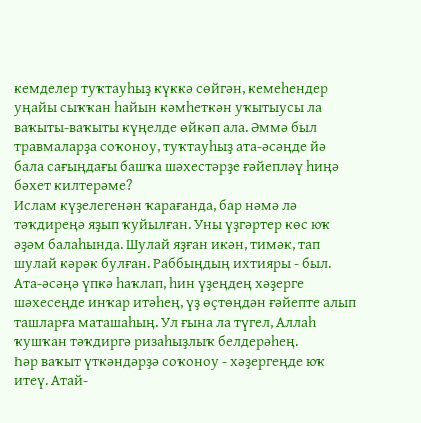кемделер туҡтауһыҙ күккә сөйгән, кемеһендер уңайы сыҡҡан һайын кәмһеткән уҡытыусы ла ваҡыты-ваҡыты күңелде өйкәп ала. Әммә был травмаларҙа соҡоноу, туҡтауһыҙ ата-әсәңде йә бала сағыңдағы башҡа шәхестәрҙе ғәйепләү һиңә бәхет килтерәме?
Ислам күҙелегенән ҡарағанда, бар нәмә лә тәҡдиреңә яҙып ҡуйылған. Уны үҙгәртер көс юҡ әҙәм балаһында. Шулай яҙған икән, тимәк, тап шулай кәрәк булған. Раббыңдың ихтияры - был. Ата-әсәңә үпкә һаҡлап, һин үҙеңдең хәҙерге шәхесеңде инҡар итәһең, үҙ өҫтөңдән ғәйепте алып ташларға маташаһың. Ул ғына ла түгел, Аллаһ ҡушҡан тәҡдиргә ризаһыҙлыҡ белдерәһең.
Һәр ваҡыт үткәндәрҙә соҡоноу - хәҙергеңде юҡ итеү. Атай-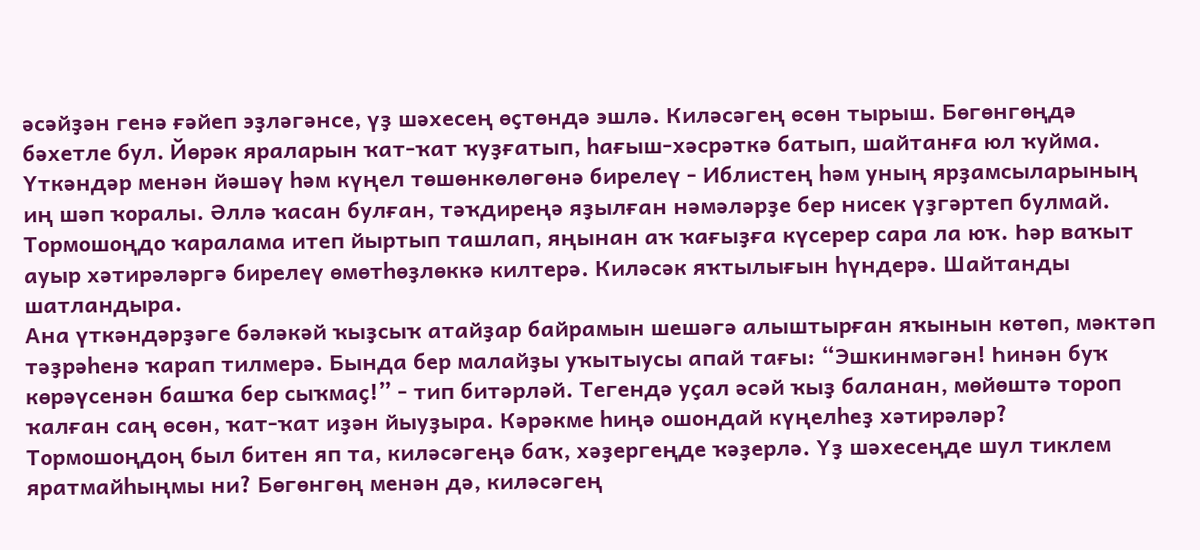әсәйҙән генә ғәйеп эҙләгәнсе, үҙ шәхесең өҫтөндә эшлә. Киләсәгең өсөн тырыш. Бөгөнгөңдә бәхетле бул. Йөрәк яраларын ҡат-ҡат ҡуҙғатып, һағыш-хәсрәткә батып, шайтанға юл ҡуйма. Үткәндәр менән йәшәү һәм күңел төшөнкөлөгөнә бирелеү - Иблистең һәм уның ярҙамсыларының иң шәп ҡоралы. Әллә ҡасан булған, тәҡдиреңә яҙылған нәмәләрҙе бер нисек үҙгәртеп булмай. Тормошоңдо ҡаралама итеп йыртып ташлап, яңынан аҡ ҡағыҙға күсерер сара ла юҡ. Һәр ваҡыт ауыр хәтирәләргә бирелеү өмөтһөҙлөккә килтерә. Киләсәк яҡтылығын һүндерә. Шайтанды шатландыра.
Ана үткәндәрҙәге бәләкәй ҡыҙсыҡ атайҙар байрамын шешәгә алыштырған яҡынын көтөп, мәктәп тәҙрәһенә ҡарап тилмерә. Бында бер малайҙы уҡытыусы апай тағы: “Эшкинмәгән! Һинән буҡ көрәүсенән башҡа бер сыҡмаҫ!” - тип битәрләй. Тегендә уҫал әсәй ҡыҙ баланан, мөйөштә тороп ҡалған саң өсөн, ҡат-ҡат иҙән йыуҙыра. Кәрәкме һиңә ошондай күңелһеҙ хәтирәләр? Тормошоңдоң был битен яп та, киләсәгеңә баҡ, хәҙергеңде ҡәҙерлә. Үҙ шәхесеңде шул тиклем яратмайһыңмы ни? Бөгөнгөң менән дә, киләсәгең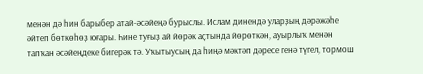менән дә һин барыбер атай-әсәйеңә бурыслы. Ислам динендә уларҙың дәрәжәһе әйтеп бөткөһөҙ юғары. Һине туғыҙ ай йөрәк аҫтында йөрөткән, ауырлыҡ менән тапҡан әсәйеңдеке бигерәк тә. Уҡытыусың да һиңә мәктәп дәресе генә түгел, тормош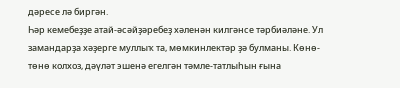дәресе лә биргән.
Һәр кемебеҙҙе атай-әсәйҙәребеҙ хәленән килгәнсе тәрбиәләне. Ул замандарҙа хәҙерге муллыҡ та, мөмкинлектәр ҙә булманы. Көнө-төнө колхоз, дәүләт эшенә егелгән тәмле-татлыһын ғына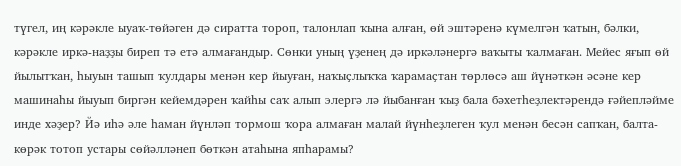түгел, иң кәрәкле ыуаҡ-төйәген дә сиратта тороп, талонлап ҡына алған, өй эштәренә күмелгән ҡатын, бәлки, кәрәкле иркә-наҙҙы биреп тә етә алмағандыр. Сөнки уның үҙенең дә иркәләнергә ваҡыты ҡалмаған. Мейес яғып өй йылытҡан, һыуын ташып ҡулдары менән кер йыуған, наҡыҫлыҡҡа ҡарамаҫтан төрлөсә аш йүнәткән әсәне кер машинаһы йыуып биргән кейемдәрен ҡайһы саҡ алып элергә лә йыбанған ҡыҙ бала бәхетһеҙлектәрендә ғәйепләйме инде хәҙер? Йә иһә әле һаман йүнләп тормош ҡора алмаған малай йүнһеҙлеген ҡул менән бесән сапҡан, балта-көрәк тотоп устары сөйәлләнеп бөткән атаһына япһарамы?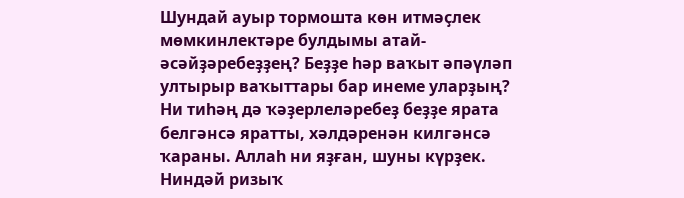Шундай ауыр тормошта көн итмәҫлек мөмкинлектәре булдымы атай-әсәйҙәребеҙҙең? Беҙҙе һәр ваҡыт әпәүләп ултырыр ваҡыттары бар инеме уларҙың? Ни тиһәң дә ҡәҙерлеләребеҙ беҙҙе ярата белгәнсә яратты, хәлдәренән килгәнсә ҡараны. Аллаһ ни яҙған, шуны күрҙек. Ниндәй ризыҡ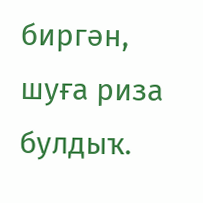биргән, шуға риза булдыҡ.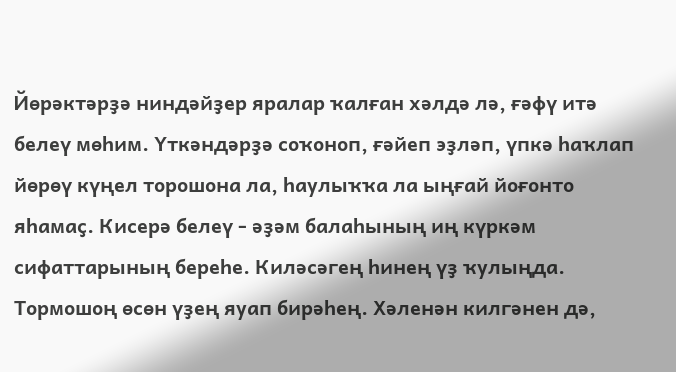Йөрәктәрҙә ниндәйҙер яралар ҡалған хәлдә лә, ғәфү итә белеү мөһим. Үткәндәрҙә соҡоноп, ғәйеп эҙләп, үпкә һаҡлап йөрөү күңел торошона ла, һаулыҡҡа ла ыңғай йоғонто яһамаҫ. Кисерә белеү - әҙәм балаһының иң күркәм сифаттарының береһе. Киләсәгең һинең үҙ ҡулыңда. Тормошоң өсөн үҙең яуап бирәһең. Хәленән килгәнен дә,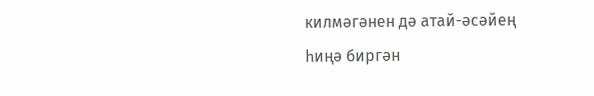килмәгәнен дә атай-әсәйең һиңә биргән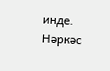инде.
Нәркәс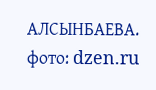АЛСЫНБАЕВА.
фото: dzen.ru